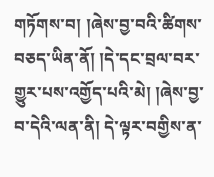གཏོགས་བ། །ཞེས་བྱ་བའི་ཚིགས་བཅད་ཡིན་ནོ། །དེ་དང་བྲལ་བར་གྱུར་པས་འགྱོད་པའི་མེ། །ཞེས་བྱ་བ་དེའི་ལན་ནི། དེ་ལྟར་བགྱིས་ན་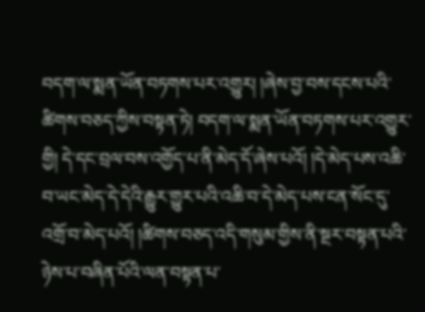བདག་ལ་སྨན་ཡོན་བཏགས་པར་འགྱུར། །ཞེས་བྱ་བས་དངས་པའི་ཚིགས་བཅད་ཀྱིས་བསྟན་ཏེ། བདག་ལ་སྨན་ཡོན་བཏགས་པར་འགྱུར་གྱི། དེ་དང་བྲལ་བས་འགྱོད་པ་ནི་མེད་དོ་ཞེས་པའོ། །དེ་མེད་པས་འཆི་བ་ཡང་མེད་དེ་དེའི་རྒྱུར་གྱུར་པའི་འཆི་བ་དེ་མེད་པས་ངན་སོང་དུ་འགྲོ་བ་མེད་པའོ། །ཚིགས་བཅད་འདི་གསུམ་གྱིས་ནི་སྔར་བསྟན་པའི་ཉེས་པ་བཞིན་པོའི་ལན་བསྟན་པ་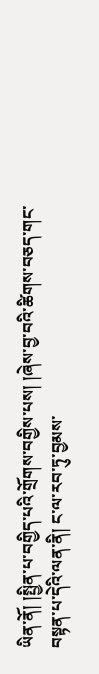ཡིན་ནོ། །སྤྱིན་པ་བགྱིད་པའི་གྲོགས་བགྱིས་པས། །ཞེས་བྱ་བའི་ཚིགས་བཅད་གང་བསྟན་པ་དེའི་ལན་ནི། ང་ལ་རབ་ཏུ་བྱམས་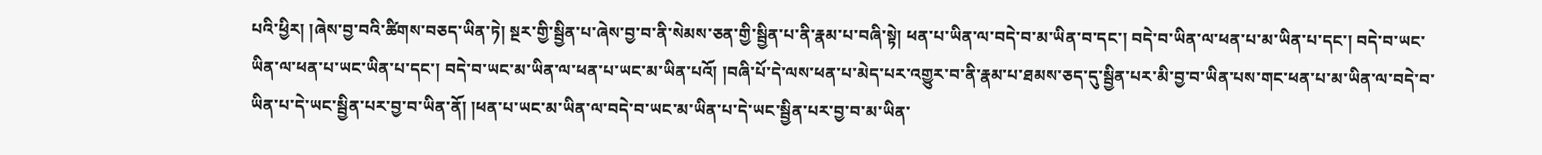པའི་ཕྱིར། །ཞེས་བྱ་བའི་ཚིགས་བཅད་ཡིན་ཏེ། སྔར་གྱི་སྦྱིན་པ་ཞེས་བྱ་བ་ནི་སེམས་ཅན་གྱི་སྦྱིན་པ་ནི་རྣམ་པ་བཞི་སྟེ། ཕན་པ་ཡིན་ལ་བདེ་བ་མ་ཡིན་བ་དང་། བདེ་བ་ཡིན་ལ་ཕན་པ་མ་ཡིན་པ་དང་། བདེ་བ་ཡང་ཡིན་ལ་ཕན་པ་ཡང་ཡིན་པ་དང་། བདེ་བ་ཡང་མ་ཡིན་ལ་ཕན་པ་ཡང་མ་ཡིན་པའོ། །བཞི་པོ་དེ་ལས་ཕན་པ་མེད་པར་འགྱུར་བ་ནི་རྣམ་པ་ཐམས་ཅད་དུ་སྦྱིན་པར་མི་བྱ་བ་ཡིན་པས་གང་ཕན་པ་མ་ཡིན་ལ་བདེ་བ་ཡིན་པ་དེ་ཡང་སྦྱིན་པར་བྱ་བ་ཡིན་ནོ། །ཕན་པ་ཡང་མ་ཡིན་ལ་བདེ་བ་ཡང་མ་ཡིན་པ་དེ་ཡང་སྦྱིན་པར་བྱ་བ་མ་ཡིན་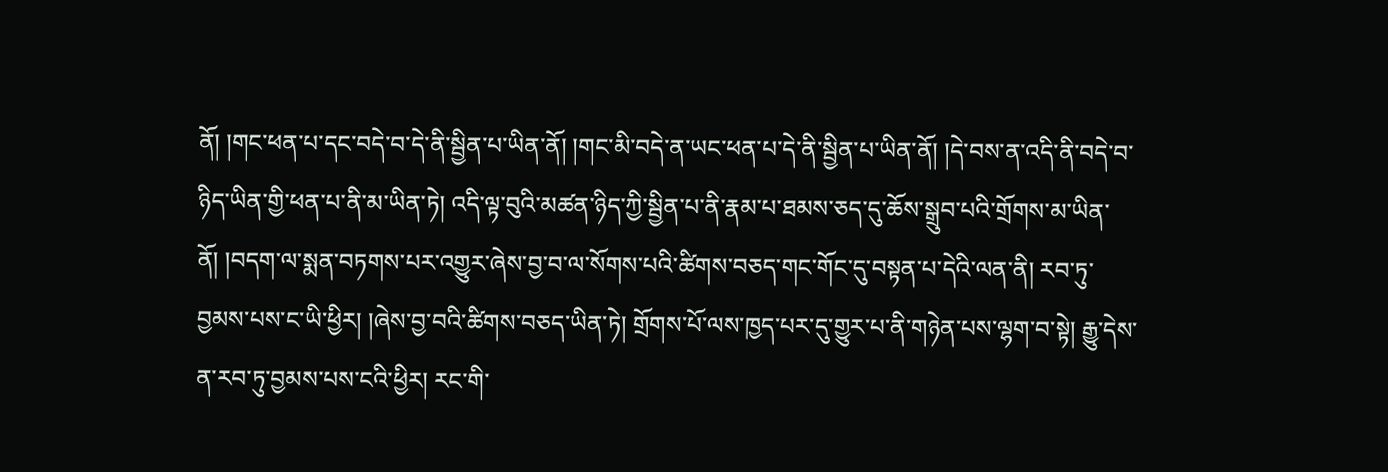ནོ། །གང་ཕན་པ་དང་བདེ་བ་དེ་ནི་སྦྱིན་པ་ཡིན་ནོ། །གང་མི་བདེ་ན་ཡང་ཕན་པ་དེ་ནི་སྦྱིན་པ་ཡིན་ནོ། །དེ་བས་ན་འདི་ནི་བདེ་བ་ཉིད་ཡིན་གྱི་ཕན་པ་ནི་མ་ཡིན་ཏེ། འདི་ལྟ་བུའི་མཚན་ཉིད་ཀྱི་སྦྱིན་པ་ནི་རྣམ་པ་ཐམས་ཅད་དུ་ཆོས་སྒྲུབ་པའི་གྲོགས་མ་ཡིན་ནོ། །བདག་ལ་སྨན་བཏགས་པར་འགྱུར་ཞེས་བྱ་བ་ལ་སོགས་པའི་ཚིགས་བཅད་གང་གོང་དུ་བསྟན་པ་དེའི་ལན་ནི། རབ་ཏུ་བྱམས་པས་ང་ཡི་ཕྱིར། །ཞེས་བྱ་བའི་ཚིགས་བཅད་ཡིན་ཏེ། གྲོགས་པོ་ལས་ཁྱད་པར་དུ་གྱུར་པ་ནི་གཉེན་པས་ལྷག་བ་སྟེ། རྒྱུ་དེས་ན་རབ་ཏུ་བྱམས་པས་ངའི་ཕྱིར། རང་གི་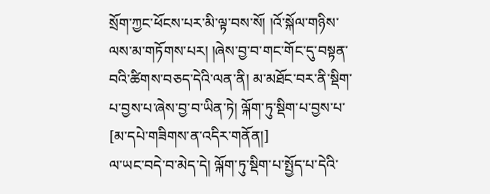སྲོག་ཀྱང་ཕོངས་པར་མི་ལྟ་བས་སོ། །འོ་སྐོལ་གཉིས་ལས་མ་གཏོགས་པར། །ཞེས་བྱ་བ་གང་གོང་དུ་བསྟན་བའི་ཚིགས་བཅད་དེའི་ལན་ནི། མ་མཐོང་བར་ནི་སྡིག་པ་བྱས་པ་ཞེས་བྱ་བ་ཡིན་ཏེ། ལྐོག་ཏུ་སྡིག་པ་བྱས་པ་
[མ་དཔེ་གཟིགས་ན་འདིར་གནོན།]
ལ་ཡང་བདེ་བ་མེད་དེ། ལྐོག་ཏུ་སྡིག་པ་སྤྱོད་པ་དེའི་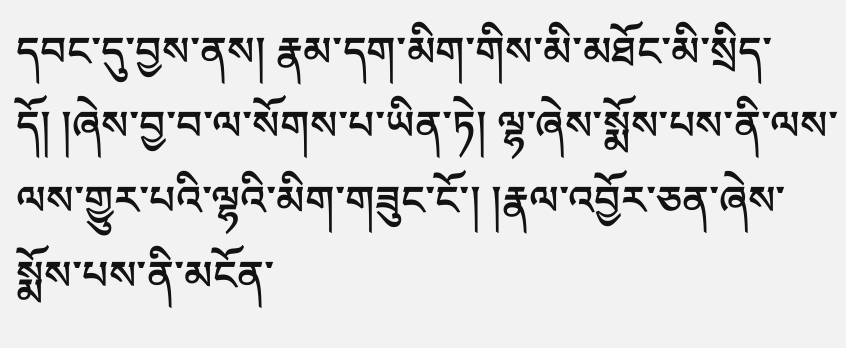དབང་དུ་བྱས་ནས། རྣམ་དག་མིག་གིས་མི་མཐོང་མི་སྲིད་དོ། །ཞེས་བྱ་བ་ལ་སོགས་པ་ཡིན་ཏེ། ལྷ་ཞེས་སྨོས་པས་ནི་ལས་ལས་གྱུར་པའི་ལྷའི་མིག་གཟུང་ངོ་། །རྣལ་འབྱོར་ཅན་ཞེས་སྨོས་པས་ནི་མངོན་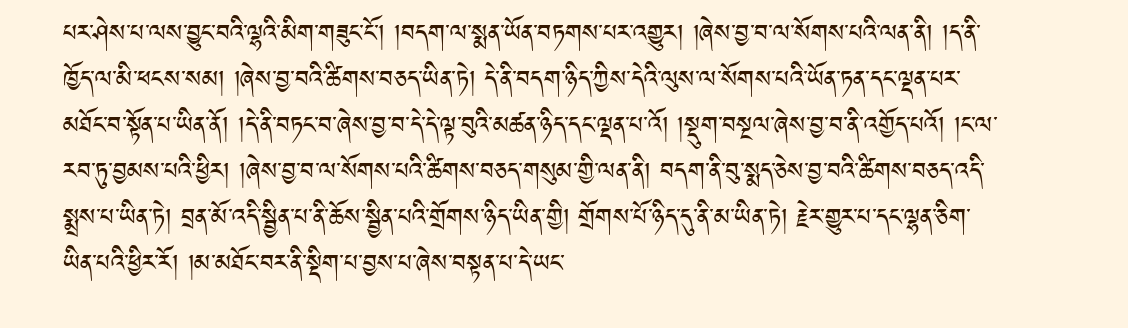པར་ཤེས་པ་ལས་བྱུང་བའི་ལྷའི་མིག་གཟུང་ངོ་། །བདག་ལ་སྨན་ཡོན་བཏགས་པར་འགྱུར། །ཞེས་བྱ་བ་ལ་སོགས་པའི་ལན་ནི། །ད་ནི་ཁྱོད་ལ་མི་ཕངས་སམ། །ཞེས་བྱ་བའི་ཚིགས་བཅད་ཡིན་ཏེ། དེ་ནི་བདག་ཉིད་ཀྱིས་དེའི་ལུས་ལ་སོགས་པའི་ཡོན་ཏན་དང་ལྡན་པར་མཐོང་བ་སྟོན་པ་ཡིན་ནོ། །དེ་ནི་བཏང་བ་ཞེས་བྱ་བ་དེ་དེ་ལྟ་བུའི་མཚན་ཉིད་དང་ལྡན་པ་འོ། །སྡུག་བསྔལ་ཞེས་བྱ་བ་ནི་འགྱོད་པའོ། །ང་ལ་རབ་ཏུ་བྱམས་པའི་ཕྱིར། །ཞེས་བྱ་བ་ལ་སོགས་པའི་ཚིགས་བཅད་གསུམ་གྱི་ལན་ནི། བདག་ནི་བུ་སྨད་ཅེས་བྱ་བའི་ཚིགས་བཅད་འདི་སྨྲས་པ་ཡིན་ཏེ། བྲན་མོ་འདི་སྦྱིན་པ་ནི་ཆོས་སྦྱིན་པའི་གྲོགས་ཉིད་ཡིན་གྱི། གྲོགས་པོ་ཉིད་དུ་ནི་མ་ཡིན་ཏེ། རྗེར་གྱུར་པ་དང་ལྷན་ཅིག་ཡིན་པའི་ཕྱིར་རོ། །མ་མཐོང་བར་ནི་སྡིག་པ་བྱས་པ་ཞེས་བསྟན་པ་དེ་ཡང་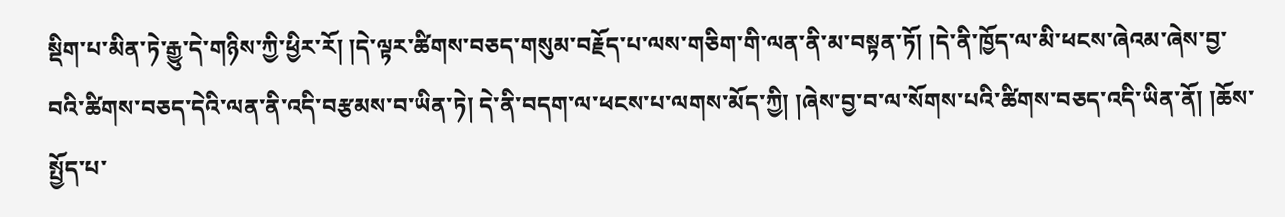སྡིག་པ་མིན་ཏེ་རྒྱུ་དེ་གཉིས་ཀྱི་ཕྱིར་རོ། །དེ་ལྟར་ཚིགས་བཅད་གསུམ་བརྗོད་པ་ལས་གཅིག་གི་ལན་ནི་མ་བསྟན་ཏོ། །དེ་ནི་ཁྱོད་ལ་མི་ཕངས་ཞེའམ་ཞེས་བྱ་བའི་ཚིགས་བཅད་དེའི་ལན་ནི་འདི་བརྩམས་བ་ཡིན་ཏེ། དེ་ནི་བདག་ལ་ཕངས་པ་ལགས་མོད་ཀྱི། །ཞེས་བྱ་བ་ལ་སོགས་པའི་ཚིགས་བཅད་འདི་ཡིན་ནོ། །ཆོས་སྤྱོད་པ་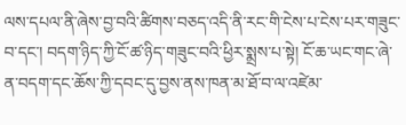ལས་དཔལ་ནི་ཞེས་བྱ་བའི་ཚིགས་བཅད་འདི་ནི་རང་གི་ངེས་པ་ངེས་པར་གཟུང་བ་དང་། བདག་ཉིད་ཀྱི་ངོ་ཚ་ཉིད་གཟུང་བའི་ཕྱིར་སྨྲས་པ་སྟེ། ངོ་ཆ་ཡང་གང་ཞེ་ན་བདག་དང་ཆོས་ཀྱི་དབང་དུ་བྱས་ནས་ཁན་མ་ཐོ་བ་ལ་འཛེམ་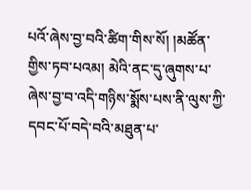པའོ་ཞེས་བྱ་བའི་ཚིག་གིས་སོ། །མཚོན་གྱིས་ཏབ་པའམ། མེའི་ནང་དུ་ཞུགས་པ་ཞེས་བྱ་བ་འདི་གཉིས་སྨོས་པས་ནི་ལུས་ཀྱི་དབང་པོ་བདེ་བའི་མཐུན་པ་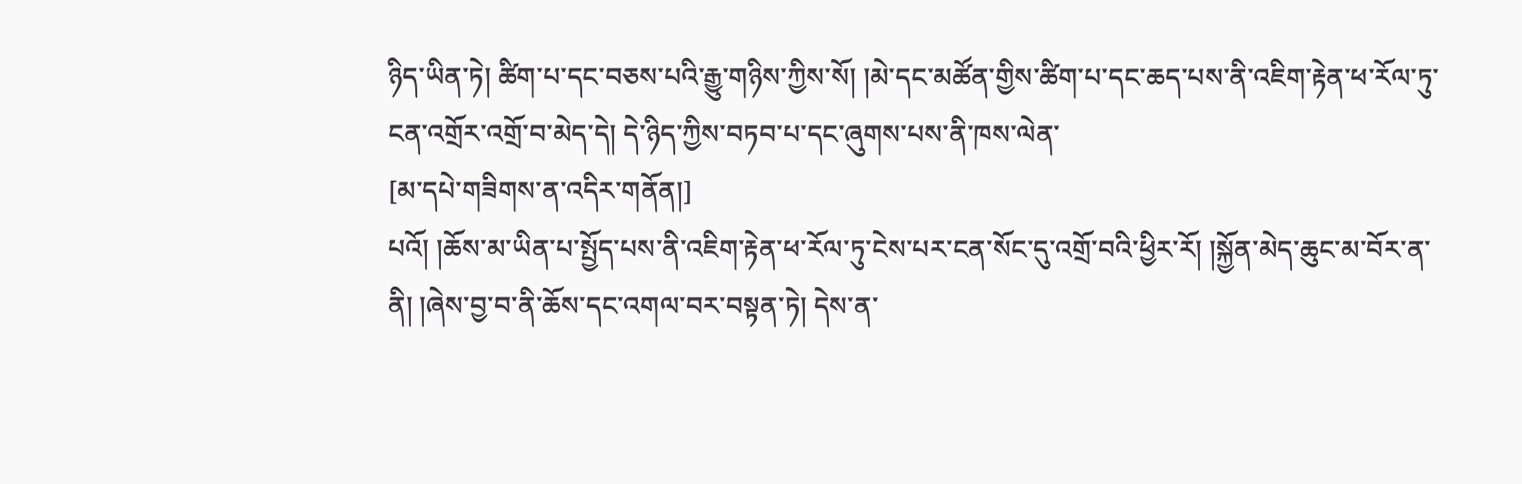ཉིད་ཡིན་ཏེ། ཚིག་པ་དང་བཅས་པའི་རྒྱུ་གཉིས་ཀྱིས་སོ། །མེ་དང་མཚོན་གྱིས་ཚིག་པ་དང་ཆད་པས་ནི་འཇིག་རྟེན་ཕ་རོལ་ཏུ་ངན་འགྲོར་འགྲོ་བ་མེད་དེ། དེ་ཉིད་ཀྱིས་བཏབ་པ་དང་ཞུགས་པས་ནི་ཁས་ལེན་
[མ་དཔེ་གཟིགས་ན་འདིར་གནོན།]
པའོ། །ཆོས་མ་ཡིན་པ་སྤྱོད་པས་ནི་འཇིག་རྟེན་ཕ་རོལ་ཏུ་ངེས་པར་ངན་སོང་དུ་འགྲོ་བའི་ཕྱིར་རོ། །སྐྱོན་མེད་ཆུང་མ་བོར་ན་ནི། །ཞེས་བྱ་བ་ནི་ཆོས་དང་འགལ་བར་བསྟན་ཏེ། དེས་ན་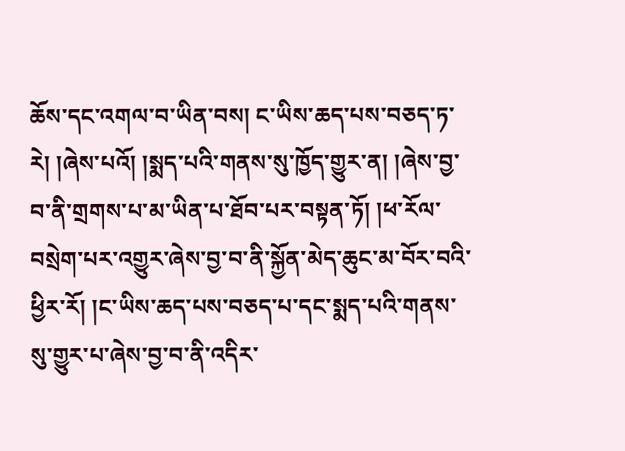ཆོས་དང་འགལ་བ་ཡིན་བས། ང་ཡིས་ཆད་པས་བཅད་ཏ་རེ། །ཞེས་པའོ། །སྨད་པའི་གནས་སུ་ཁྱོད་གྱུར་ན། །ཞེས་བྱ་བ་ནི་གྲགས་པ་མ་ཡིན་པ་ཐོབ་པར་བསྟན་ཏོ། །ཕ་རོལ་བསྲེག་པར་འགྱུར་ཞེས་བྱ་བ་ནི་སྐྱོན་མེད་ཆུང་མ་བོར་བའི་ཕྱིར་རོ། །ང་ཡིས་ཆད་པས་བཅད་པ་དང་སྨད་པའི་གནས་སུ་གྱུར་པ་ཞེས་བྱ་བ་ནི་འདིར་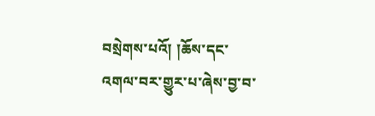བསྲེགས་པའོ། །ཆོས་དང་འགལ་བར་གྱུར་པ་ཞེས་བྱ་བ་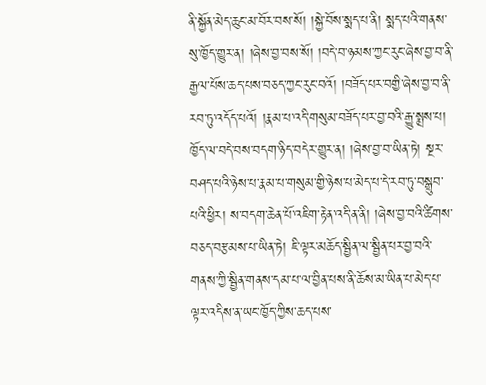ནི་སྐྱོན་མེད་ཆུང་མ་བོར་བས་སོ། །སྐྱེ་བོས་སྨད་པ་ནི། སྨད་པའི་གནས་སུ་ཁྱོད་གྱུར་ན། །ཞེས་བྱ་བས་སོ། །བདེ་བ་ཉམས་ཀྱང་རུང་ཞེས་བྱ་བ་ནི་རྒྱལ་པོས་ཆད་པས་བཅད་ཀྱང་རུང་བའོ། །བཟོད་པར་བགྱི་ཞེས་བྱ་བ་ནི་རབ་ཏུ་འདོད་པའོ། །རྣམ་པ་འདི་གསུམ་བཟོད་པར་བྱ་བའི་རྒྱུ་སྨྲས་པ། ཁྱོད་ལ་བདེ་བས་བདག་ཉིད་བདེར་གྱུར་ན། །ཞེས་བྱ་བ་ཡིན་ཏེ། སྔར་བཤད་པའི་ཉེས་པ་རྣམ་པ་གསུམ་གྱི་ཉེས་པ་མེད་པ་དེ་རབ་ཏུ་བསྒྲུབ་པའི་ཕྱིར། ས་བདག་ཆེན་པོ་འཇིག་རྟེན་འདི་ན་ནི། །ཞེས་བྱ་བའི་ཚིགས་བཅད་བརྩམས་པ་ཡིན་ཏེ། ཇི་ལྟར་མཆོད་སྦྱིན་ལ་སྦྱིན་པར་བྱ་བའི་གནས་ཀྱི་སྦྱིན་གནས་དམ་པ་ལ་བྱིན་པས་ནི་ཆོས་མ་ཡིན་པ་མེད་པ་ལྟར་འདིས་ན་ཡང་ཁྱོད་ཀྱིས་ཆད་པས་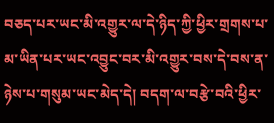བཅད་པར་ཡང་མི་འགྱུར་ལ་དེ་ཉིད་ཀྱི་ཕྱིར་གྲགས་པ་མ་ཡིན་པར་ཡང་འབྱུང་བར་མི་འགྱུར་བས་དེ་བས་ན་ཉེས་པ་གསུམ་ཡང་མེད་དེ། བདག་ལ་བརྩེ་བའི་ཕྱིར་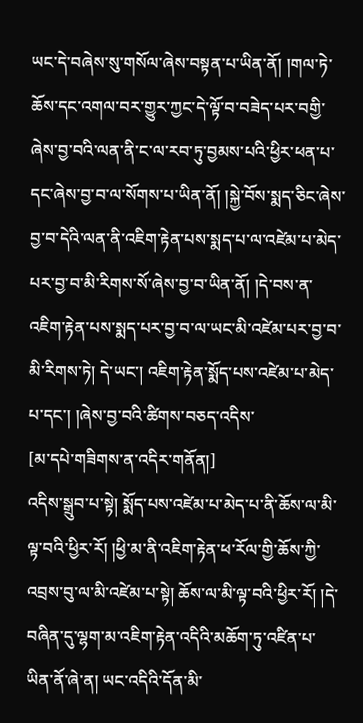ཡང་དེ་བཞེས་སུ་གསོལ་ཞེས་བསྟན་པ་ཡིན་ནོ། །གལ་ཏེ་ཆོས་དང་འགལ་བར་གྱུར་ཀྱང་དེ་ལྟོ་བ་བཟེད་པར་བགྱི་ཞེས་བྱ་བའི་ལན་ནི་ང་ལ་རབ་ཏུ་བྱམས་པའི་ཕྱིར་ཕན་པ་དང་ཞེས་བྱ་བ་ལ་སོགས་པ་ཡིན་ནོ། །སྐྱེ་བོས་སྨད་ཅིང་ཞེས་བྱ་བ་དེའི་ལན་ནི་འཇིག་རྟེན་པས་སྨད་པ་ལ་འཛེམ་པ་མེད་པར་བྱ་བ་མི་རིགས་སོ་ཞེས་བྱ་བ་ཡིན་ནོ། །དེ་བས་ན་འཇིག་རྟེན་པས་སྨད་པར་བྱ་བ་ལ་ཡང་མི་འཛེམ་པར་བྱ་བ་མི་རིགས་ཏེ། དེ་ཡང་། འཇིག་རྟེན་སྨོད་པས་འཛེམ་པ་མེད་པ་དང་། །ཞེས་བྱ་བའི་ཚིགས་བཅད་འདིས་
[མ་དཔེ་གཟིགས་ན་འདིར་གནོན།]
འདིས་སྒྲུབ་པ་སྟེ། སྨོད་པས་འཛེམ་པ་མེད་པ་ནི་ཆོས་ལ་མི་ལྟ་བའི་ཕྱིར་རོ། །ཕྱི་མ་ནི་འཇིག་རྟེན་ཕ་རོལ་གྱི་ཆོས་ཀྱི་འབྲས་བུ་ལ་མི་འཛེམ་པ་སྟེ། ཆོས་ལ་མི་ལྟ་བའི་ཕྱིར་རོ། །དེ་བཞིན་དུ་ལྷག་མ་འཇིག་རྟེན་འདིའི་མཆོག་ཏུ་འཛིན་པ་ཡིན་ནོ་ཞེ་ན། ཡང་འདིའི་དོན་མི་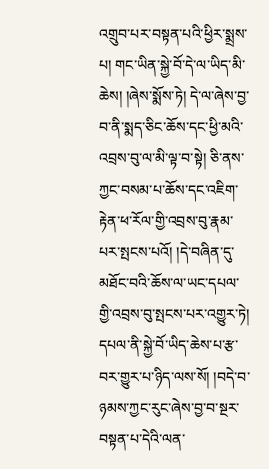འགྲུབ་པར་བསྟན་པའི་ཕྱིར་སྨྲས་པ། གང་ཡིན་སྐྱེ་བོ་དེ་ལ་ཡིད་མི་ཆེས། །ཞེས་སྨོས་ཏེ། དེ་ལ་ཞེས་བྱ་བ་ནི་སྨད་ཅིང་ཆོས་དང་ཕྱི་མའི་འབྲས་བུ་ལ་མི་ལྟ་བ་སྟེ། ཅི་ནས་ཀྱང་བསམ་པ་ཆོས་དང་འཇིག་རྟེན་ཕ་རོལ་གྱི་འབྲས་བུ་རྣམ་པར་སྤངས་པའོ། །དེ་བཞིན་དུ་མཐོང་བའི་ཆོས་ལ་ཡང་དཔལ་གྱི་འབྲས་བུ་སྤངས་པར་འགྱུར་ཏེ། དཔལ་ནི་སྐྱེ་བོ་ཡིད་ཆེས་པ་རྩ་བར་གྱུར་པ་ཉིད་ལས་སོ། །བདེ་བ་ཉམས་ཀྱང་རུང་ཞེས་བྱ་བ་སྔར་བསྟན་པ་དེའི་ལན་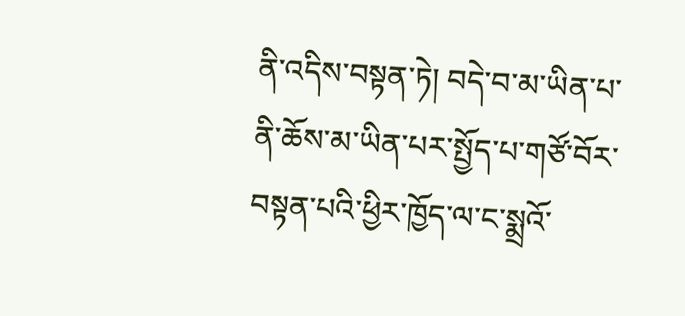ནི་འདིས་བསྟན་ཏེ། བདེ་བ་མ་ཡིན་པ་ནི་ཆོས་མ་ཡིན་པར་སྤྱོད་པ་གཙོ་བོར་བསྟན་པའི་ཕྱིར་ཁྱོད་ལ་ང་སྨྲའོ་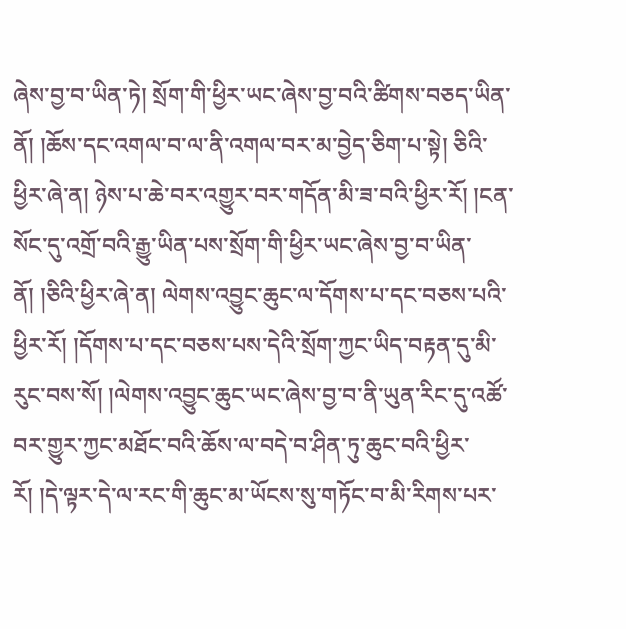ཞེས་བྱ་བ་ཡིན་ཏེ། སྲོག་གི་ཕྱིར་ཡང་ཞེས་བྱ་བའི་ཚིགས་བཅད་ཡིན་ནོ། །ཆོས་དང་འགལ་བ་ལ་ནི་འགལ་བར་མ་བྱེད་ཅིག་པ་སྟེ། ཅིའི་ཕྱིར་ཞེ་ན། ཉེས་པ་ཆེ་བར་འགྱུར་བར་གདོན་མི་ཟ་བའི་ཕྱིར་རོ། །ངན་སོང་དུ་འགྲོ་བའི་རྒྱུ་ཡིན་པས་སྲོག་གི་ཕྱིར་ཡང་ཞེས་བྱ་བ་ཡིན་ནོ། །ཅིའི་ཕྱིར་ཞེ་ན། ལེགས་འབྱུང་ཆུང་ལ་དོགས་པ་དང་བཅས་པའི་ཕྱིར་རོ། །དོགས་པ་དང་བཅས་པས་དེའི་སྲོག་ཀྱང་ཡིད་བརྟན་དུ་མི་རུང་བས་སོ། །ལེགས་འབྱུང་ཆུང་ཡང་ཞེས་བྱ་བ་ནི་ཡུན་རིང་དུ་འཚོ་བར་གྱུར་ཀྱང་མཐོང་བའི་ཆོས་ལ་བདེ་བ་ཤིན་ཏུ་ཆུང་བའི་ཕྱིར་རོ། །དེ་ལྟར་དེ་ལ་རང་གི་ཆུང་མ་ཡོངས་སུ་གཏོང་བ་མི་རིགས་པར་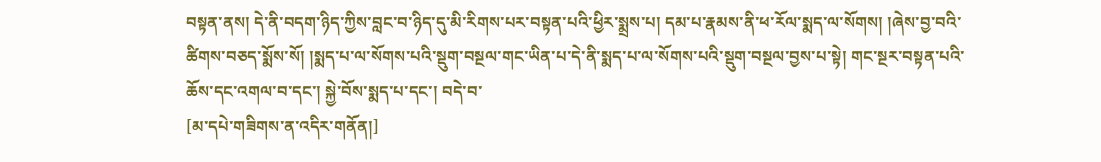བསྟན་ནས། དེ་ནི་བདག་ཉིད་ཀྱིས་བླང་བ་ཉིད་དུ་མི་རིགས་པར་བསྟན་པའི་ཕྱིར་སྨྲས་པ། དམ་པ་རྣམས་ནི་ཕ་རོལ་སྨད་ལ་སོགས། །ཞེས་བྱ་བའི་ཚིགས་བཅད་སྨོས་སོ། །སྨད་པ་ལ་སོགས་པའི་སྡུག་བསྔལ་གང་ཡིན་པ་དེ་ནི་སྨད་པ་ལ་སོགས་པའི་སྡུག་བསྔལ་བྱས་པ་སྟེ། གང་སྔར་བསྟན་པའི་ཆོས་དང་འགལ་བ་དང་། སྐྱེ་བོས་སྨད་པ་དང་། བདེ་བ་
[མ་དཔེ་གཟིགས་ན་འདིར་གནོན།]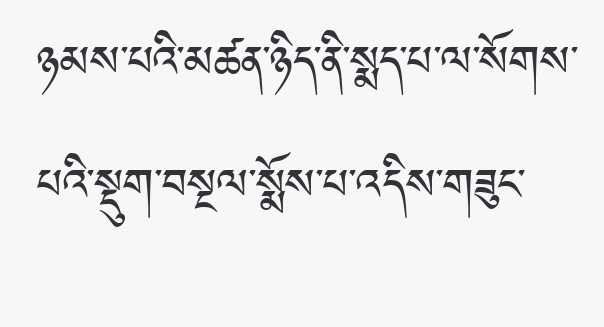ཉམས་པའི་མཚན་ཉིད་ནི་སྨད་པ་ལ་སོགས་པའི་སྡུག་བསྔལ་སྨོས་པ་འདིས་གཟུང་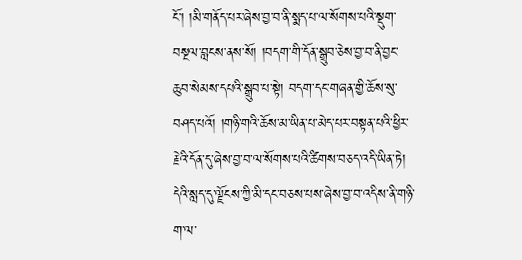ངོ་། །མི་གནོད་པར་ཞེས་བྱ་བ་ནི་སྨད་པ་ལ་སོགས་པའི་སྡུག་བསྔལ་བླངས་ནས་སོ། །བདག་གི་དོན་སྒྲུབ་ཅེས་བྱ་བ་ནི་བྱང་ཆུབ་སེམས་དཔའི་སྒྲུབ་པ་སྟེ། བདག་དང་གཞན་གྱི་ཆོས་སུ་བཤད་པའོ། །གཉི་གའི་ཆོས་མ་ཡིན་པ་མེད་པར་བསྟན་པའི་ཕྱིར་རྗེའི་དོན་དུ་ཞེས་བྱ་བ་ལ་སོགས་པའི་ཚིགས་བཅད་འདི་ཡིན་ཏེ། དེའི་སླད་དུ་ལྗོངས་ཀྱི་མི་དང་བཅས་པས་ཞེས་བྱ་བ་འདིས་ནི་གཉི་ག་ལ་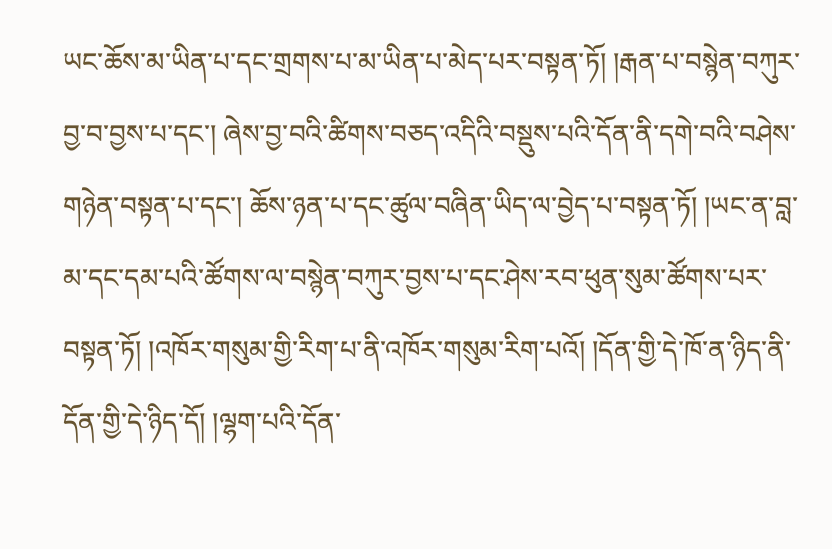ཡང་ཆོས་མ་ཡིན་པ་དང་གྲགས་པ་མ་ཡིན་པ་མེད་པར་བསྟན་ཏོ། །རྒན་པ་བསྙེན་བཀུར་བྱ་བ་བྱས་པ་དང་། ཞེས་བྱ་བའི་ཚིགས་བཅད་འདིའི་བསྡུས་པའི་དོན་ནི་དགེ་བའི་བཤེས་གཉེན་བསྟན་པ་དང་། ཆོས་ཉན་པ་དང་ཚུལ་བཞིན་ཡིད་ལ་བྱེད་པ་བསྟན་ཏོ། །ཡང་ན་བླ་མ་དང་དམ་པའི་ཚོགས་ལ་བསྙེན་བཀུར་བྱས་པ་དང་ཤེས་རབ་ཕུན་སུམ་ཚོགས་པར་བསྟན་ཏོ། །འཁོར་གསུམ་གྱི་རིག་པ་ནི་འཁོར་གསུམ་རིག་པའོ། །དོན་གྱི་དེ་ཁོ་ན་ཉིད་ནི་དོན་གྱི་དེ་ཉིད་དོ། །ལྷག་པའི་དོན་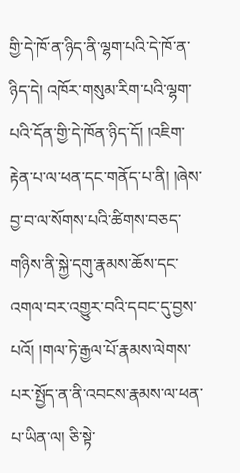གྱི་དེ་ཁོ་ན་ཉིད་ནི་ལྷག་པའི་དེ་ཁོ་ན་ཉིད་དེ། འཁོར་གསུམ་རིག་པའི་ལྷག་པའི་དོན་གྱི་དེ་ཁོན་ཉིད་དོ། །འཇིག་རྟེན་པ་ལ་ཕན་དང་གནོད་པ་ནི། །ཞེས་བྱ་བ་ལ་སོགས་པའི་ཚིགས་བཅད་གཉིས་ནི་སྐྱེ་དགུ་རྣམས་ཆོས་དང་འགལ་བར་འགྱུར་བའི་དབང་དུ་བྱས་པའོ། །གལ་ཏེ་རྒྱལ་པོ་རྣམས་ལེགས་པར་སྤྱོད་ན་ནི་འབངས་རྣམས་ལ་ཕན་པ་ཡིན་ལ། ཅི་སྟེ་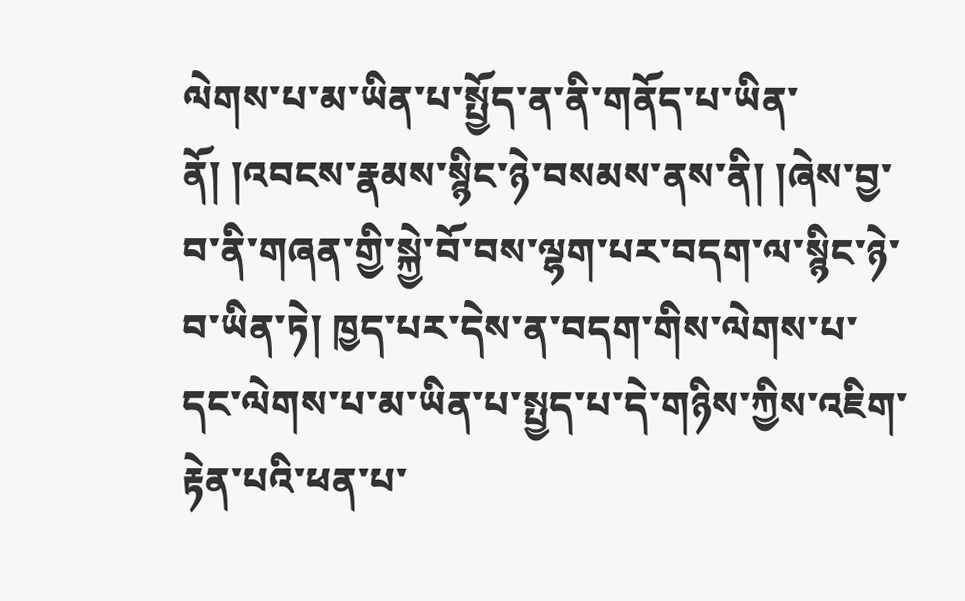ལེགས་པ་མ་ཡིན་པ་སྤྱོད་ན་ནི་གནོད་པ་ཡིན་ནོ། །འབངས་རྣམས་སྙིང་ཉེ་བསམས་ནས་ནི། །ཞེས་བྱ་བ་ནི་གཞན་གྱི་སྐྱེ་བོ་བས་ལྷག་པར་བདག་ལ་སྙིང་ཉེ་བ་ཡིན་ཏེ། ཁྱད་པར་དེས་ན་བདག་གིས་ལེགས་པ་དང་ལེགས་པ་མ་ཡིན་པ་སྤྱད་པ་དེ་གཉིས་ཀྱིས་འཇིག་རྟེན་པའི་ཕན་པ་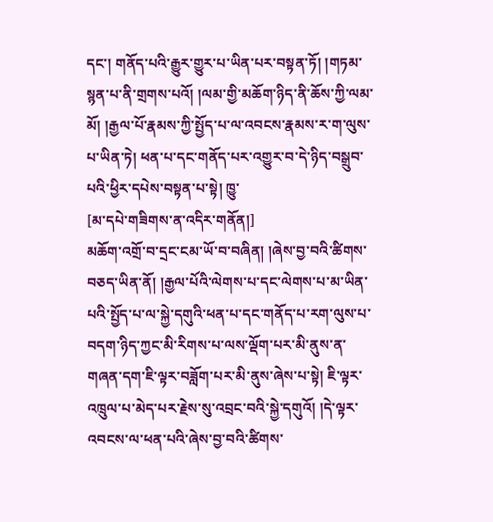དང་། གནོད་པའི་རྒྱུར་གྱུར་པ་ཡིན་པར་བསྟན་ཏོ། །གཏམ་སྙན་པ་ནི་གྲགས་པའོ། །ལམ་གྱི་མཆོག་ཉིད་ནི་ཆོས་ཀྱི་ལམ་མོ། །རྒྱལ་པོ་རྣམས་ཀྱི་སྤྱོད་པ་ལ་འབངས་རྣམས་ར་ག་ལུས་པ་ཡིན་ཏེ། ཕན་པ་དང་གནོད་པར་འགྱུར་བ་དེ་ཉིད་བསྒྲུབ་པའི་ཕྱིར་དཔེས་བསྟན་པ་སྟེ། ཁྱུ་
[མ་དཔེ་གཟིགས་ན་འདིར་གནོན།]
མཆོག་འགྲོ་བ་དྲང་ངམ་ཡོ་བ་བཞིན། །ཞེས་བྱ་བའི་ཚིགས་བཅད་ཡིན་ནོ། །རྒྱལ་པོའི་ལེགས་པ་དང་ལེགས་པ་མ་ཡིན་པའི་སྤྱོད་པ་ལ་སྐྱེ་དགུའི་ཕན་པ་དང་གནོད་པ་རག་ལུས་པ་བདག་ཉིད་ཀྱང་མི་རིགས་པ་ལས་ལྡོག་པར་མི་ནུས་ན་གཞན་དག་ཇི་ལྟར་བཟློག་པར་མི་ནུས་ཞེས་པ་སྟེ། ཇི་ལྟར་འཁྲུལ་པ་མེད་པར་རྗེས་སུ་འབྲང་བའི་སྐྱེ་དགུའོ། །དེ་ལྟར་འབངས་ལ་ཕན་པའི་ཞེས་བྱ་བའི་ཚིགས་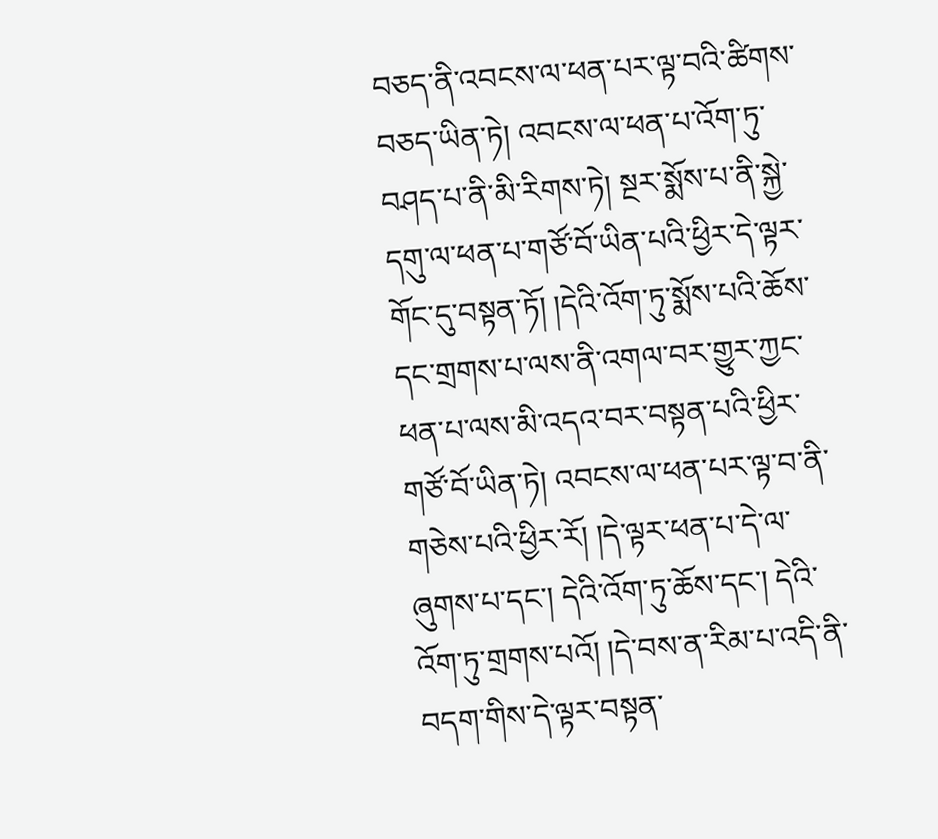བཅད་ནི་འབངས་ལ་ཕན་པར་ལྟ་བའི་ཚིགས་བཅད་ཡིན་ཏེ། འབངས་ལ་ཕན་པ་འོག་ཏུ་བཤད་པ་ནི་མི་རིགས་ཏེ། སྔར་སྨོས་པ་ནི་སྐྱེ་དགུ་ལ་ཕན་པ་གཙོ་བོ་ཡིན་པའི་ཕྱིར་དེ་ལྟར་གོང་དུ་བསྟན་ཏོ། །དེའི་འོག་ཏུ་སྨོས་པའི་ཆོས་དང་གྲགས་པ་ལས་ནི་འགལ་བར་གྱུར་ཀྱང་ཕན་པ་ལས་མི་འདའ་བར་བསྟན་པའི་ཕྱིར་གཙོ་བོ་ཡིན་ཏེ། འབངས་ལ་ཕན་པར་ལྟ་བ་ནི་གཅེས་པའི་ཕྱིར་རོ། །དེ་ལྟར་ཕན་པ་དེ་ལ་ཞུགས་པ་དང་། དེའི་འོག་ཏུ་ཆོས་དང་། དེའི་འོག་ཏུ་གྲགས་པའོ། །དེ་བས་ན་རིམ་པ་འདི་ནི་བདག་གིས་དེ་ལྟར་བསྟན་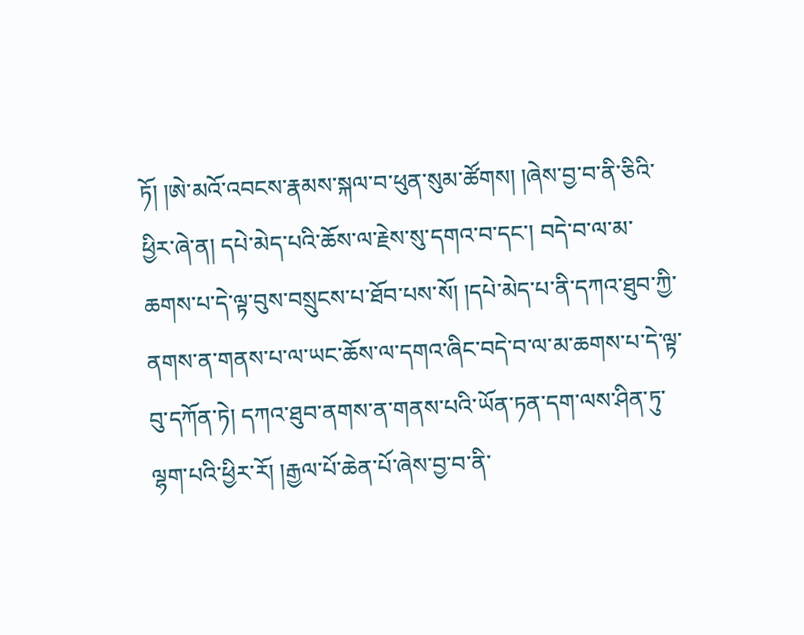ཏོ། །ཨེ་མའོ་འབངས་རྣམས་སྐལ་བ་ཕུན་སུམ་ཚོགས། །ཞེས་བྱ་བ་ནི་ཅིའི་ཕྱིར་ཞེ་ན། དཔེ་མེད་པའི་ཆོས་ལ་རྗེས་སུ་དགའ་བ་དང་། བདེ་བ་ལ་མ་ཆགས་པ་དེ་ལྟ་བུས་བསྲུངས་པ་ཐོབ་པས་སོ། །དཔེ་མེད་པ་ནི་དཀའ་ཐུབ་ཀྱི་ནགས་ན་གནས་པ་ལ་ཡང་ཆོས་ལ་དགའ་ཞིང་བདེ་བ་ལ་མ་ཆགས་པ་དེ་ལྟ་བུ་དཀོན་ཏེ། དཀའ་ཐུབ་ནགས་ན་གནས་པའི་ཡོན་ཏན་དག་ལས་ཤིན་ཏུ་ལྷག་པའི་ཕྱིར་རོ། །རྒྱལ་པོ་ཆེན་པོ་ཞེས་བྱ་བ་ནི་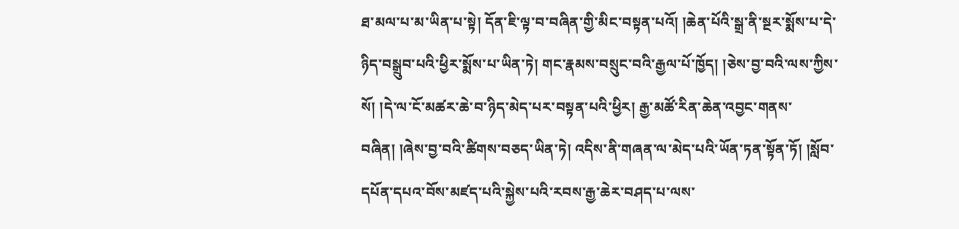ཐ་མལ་པ་མ་ཡིན་པ་སྟེ། དོན་ཇི་ལྟ་བ་བཞིན་གྱི་མིང་བསྟན་པའོ། །ཆེན་པོའི་སྒྲ་ནི་སྔར་སྨོས་པ་དེ་ཉིད་བསྒྲུབ་པའི་ཕྱིར་སྨོས་པ་ཡིན་ཏེ། གང་རྣམས་བསྲུང་བའི་རྒྱལ་པོ་ཁྱོད། །ཅེས་བྱ་བའི་ལས་ཀྱིས་སོ། །དེ་ལ་ངོ་མཚར་ཆེ་བ་ཉིད་མེད་པར་བསྟན་པའི་ཕྱིར། རྒྱ་མཚོ་རིན་ཆེན་འབྱང་གནས་བཞིན། །ཞེས་བྱ་བའི་ཚིགས་བཅད་ཡིན་ཏེ། འདིས་ནི་གཞན་ལ་མེད་པའི་ཡོན་ཏན་སྟོན་ཏོ། །སློབ་དཔོན་དཔའ་བོས་མཛད་པའི་སྐྱེས་པའི་རབས་རྒྱ་ཆེར་བཤད་པ་ལས་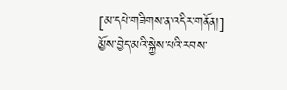[མ་དཔེ་གཟིགས་ན་འདིར་གནོན།]
མྱོས་བྱེད་མའི་སྐྱེས་པའི་རབས་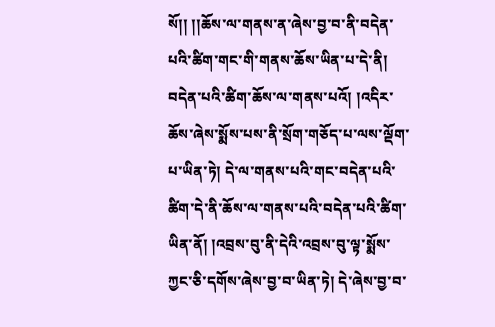སོ།། །།ཆོས་ལ་གནས་ན་ཞེས་བྱ་བ་ནི་བདེན་པའི་ཚིག་གང་གི་གནས་ཆོས་ཡིན་པ་དེ་ནི། བདེན་པའི་ཚིག་ཆོས་ལ་གནས་པའོ། །འདིར་ཆོས་ཞེས་སྨོས་པས་ནི་སྲོག་གཅོད་པ་ལས་ལྡོག་པ་ཡིན་ཏེ། དེ་ལ་གནས་པའི་གང་བདེན་པའི་ཚིག་དེ་ནི་ཆོས་ལ་གནས་པའི་བདེན་པའི་ཚིག་ཡིན་ནོ། །འབྲས་བུ་ནི་དེའི་འབྲས་བུ་ལྟ་སྨོས་ཀྱང་ཅི་དགོས་ཞེས་བྱ་བ་ཡིན་ཏེ། དེ་ཞེས་བྱ་བ་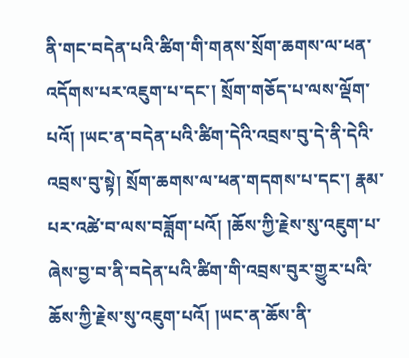ནི་གང་བདེན་པའི་ཚིག་གི་གནས་སྲོག་ཆགས་ལ་ཕན་འདོགས་པར་འཇུག་པ་དང་། སྲོག་གཅོད་པ་ལས་ལྡོག་པའོ། །ཡང་ན་བདེན་པའི་ཚིག་དེའི་འབྲས་བུ་དེ་ནི་དེའི་འབྲས་བུ་སྟེ། སྲོག་ཆགས་ལ་ཕན་གདགས་པ་དང་། རྣམ་པར་འཚེ་བ་ལས་བཟློག་པའོ། །ཆོས་ཀྱི་རྗེས་སུ་འཇུག་པ་ཞེས་བྱ་བ་ནི་བདེན་པའི་ཚིག་གི་འབྲས་བུར་གྱུར་པའི་ཆོས་ཀྱི་རྗེས་སུ་འཇུག་པའོ། །ཡང་ན་ཆོས་ནི་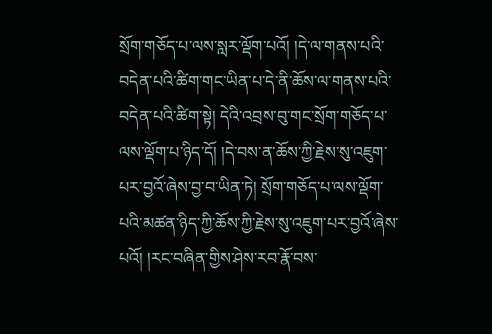སྲོག་གཅོད་པ་ལས་སླར་ལྡོག་པའོ། །དེ་ལ་གནས་པའི་བདེན་པའི་ཚིག་གང་ཡིན་པ་དེ་ནི་ཆོས་ལ་གནས་པའི་བདེན་པའི་ཚིག་སྟེ། དེའི་འབྲས་བུ་གང་སྲོག་གཅོད་པ་ལས་ལྡོག་པ་ཉིད་དོ། །དེ་བས་ན་ཆོས་ཀྱི་རྗེས་སུ་འཇུག་པར་བྱའོ་ཞེས་བྱ་བ་ཡིན་ཏེ། སྲོག་གཅོད་པ་ལས་ལྡོག་པའི་མཚན་ཉིད་ཀྱི་ཆོས་ཀྱི་རྗེས་སུ་འཇུག་པར་བྱའོ་ཞེས་པའོ། །རང་བཞིན་གྱིས་ཤེས་རབ་རྣོ་བས་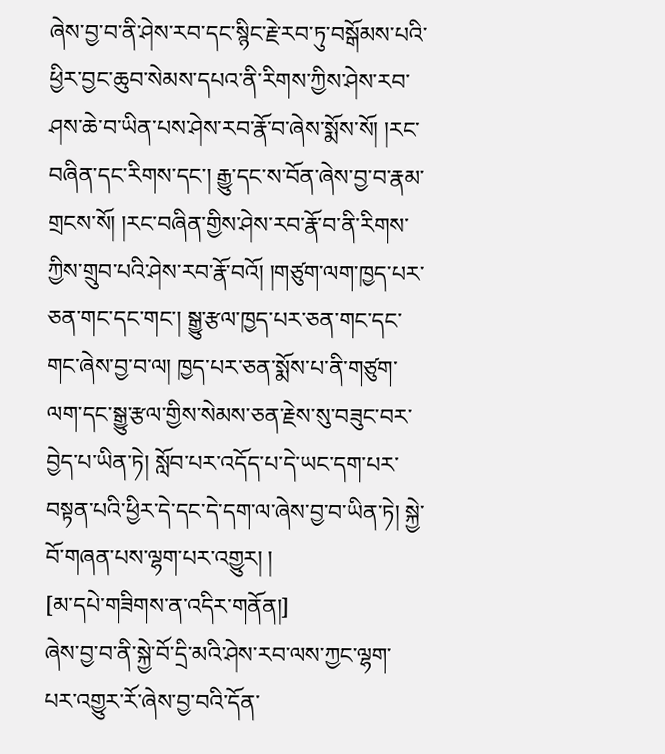ཞེས་བྱ་བ་ནི་ཤེས་རབ་དང་སྙིང་རྗེ་རབ་ཏུ་བསྒོམས་པའི་ཕྱིར་བྱང་ཆུབ་སེམས་དཔའ་ནི་རིགས་ཀྱིས་ཤེས་རབ་ཤས་ཆེ་བ་ཡིན་པས་ཤེས་རབ་རྣོ་བ་ཞེས་སྨོས་སོ། །རང་བཞིན་དང་རིགས་དང་། རྒྱུ་དང་ས་བོན་ཞེས་བྱ་བ་རྣམ་གྲངས་སོ། །རང་བཞིན་གྱིས་ཤེས་རབ་རྣོ་བ་ནི་རིགས་ཀྱིས་གྲུབ་པའི་ཤེས་རབ་རྣོ་བའོ། །གཙུག་ལག་ཁྱད་པར་ཅན་གང་དང་གང་། སྒྱུ་རྩལ་ཁྱད་པར་ཅན་གང་དང་གང་ཞེས་བྱ་བ་ལ། ཁྱད་པར་ཅན་སྨོས་པ་ནི་གཙུག་ལག་དང་སྒྱུ་རྩལ་གྱིས་སེམས་ཅན་རྗེས་སུ་བཟུང་བར་བྱེད་པ་ཡིན་ཏེ། སློབ་པར་འདོད་པ་དེ་ཡང་དག་པར་བསྟན་པའི་ཕྱིར་དེ་དང་དེ་དག་ལ་ཞེས་བྱ་བ་ཡིན་ཏེ། སྐྱེ་བོ་གཞན་པས་ལྷག་པར་འགྱུར། །
[མ་དཔེ་གཟིགས་ན་འདིར་གནོན།]
ཞེས་བྱ་བ་ནི་སྐྱེ་བོ་དྲི་མའི་ཤེས་རབ་ལས་ཀྱང་ལྷག་པར་འགྱུར་རོ་ཞེས་བྱ་བའི་དོན་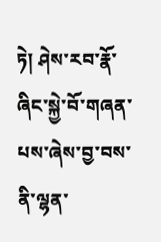ཏེ། ཤེས་རབ་རྣོ་ཞིང་སྐྱེ་བོ་གཞན་པས་ཞེས་བྱ་བས་ནི་ལྷན་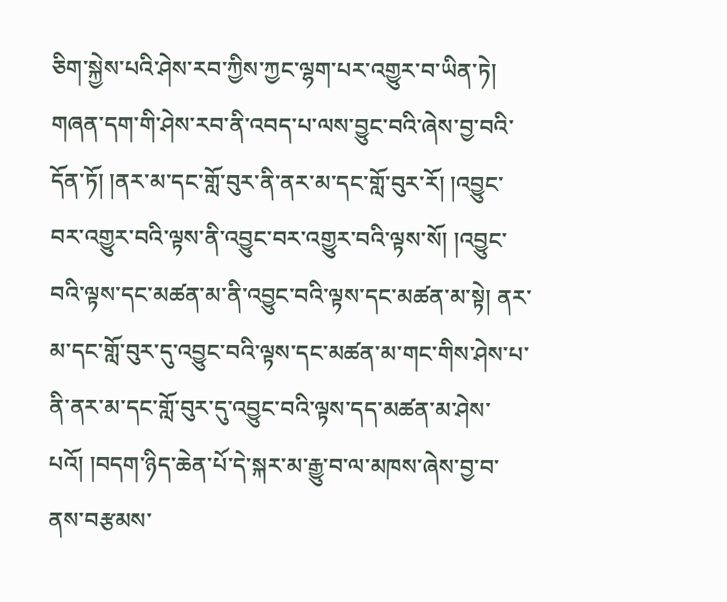ཅིག་སྐྱེས་པའི་ཤེས་རབ་ཀྱིས་ཀྱང་ལྷག་པར་འགྱུར་བ་ཡིན་ཏེ། གཞན་དག་གི་ཤེས་རབ་ནི་འབད་པ་ལས་བྱུང་བའི་ཞེས་བྱ་བའི་དོན་ཏོ། །ནར་མ་དང་གློ་བུར་ནི་ནར་མ་དང་གློ་བུར་རོ། །འབྱུང་བར་འགྱུར་བའི་ལྟས་ནི་འབྱུང་བར་འགྱུར་བའི་ལྟས་སོ། །འབྱུང་བའི་ལྟས་དང་མཚན་མ་ནི་འབྱུང་བའི་ལྟས་དང་མཚན་མ་སྟེ། ནར་མ་དང་གློ་བུར་དུ་འབྱུང་བའི་ལྟས་དང་མཚན་མ་གང་གིས་ཤེས་པ་ནི་ནར་མ་དང་གློ་བུར་དུ་འབྱུང་བའི་ལྟས་དད་མཚན་མ་ཤེས་པའོ། །བདག་ཉིད་ཆེན་པོ་དེ་སྐར་མ་རྒྱུ་བ་ལ་མཁས་ཞེས་བྱ་བ་ནས་བརྩམས་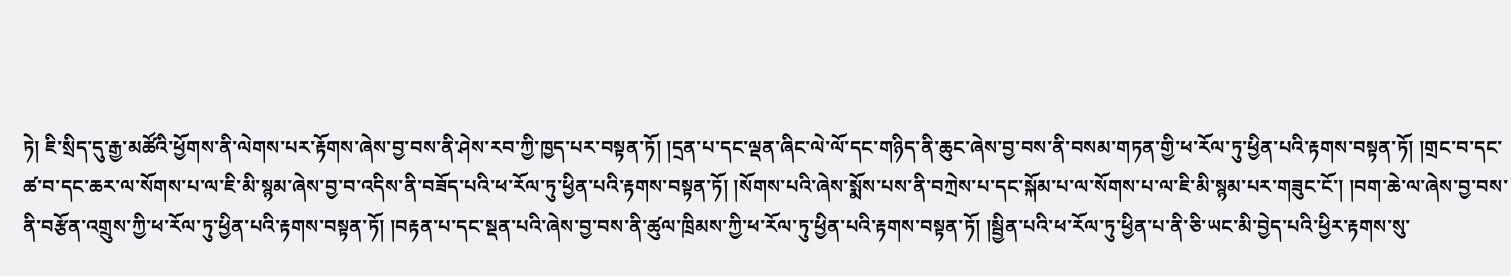ཏེ། ཇི་སྲིད་དུ་རྒྱ་མཚོའི་ཕྱོགས་ནི་ལེགས་པར་རྟོགས་ཞེས་བྱ་བས་ནི་ཤེས་རབ་ཀྱི་ཁྱད་པར་བསྟན་ཏོ། །དྲན་པ་དང་ལྡན་ཞིང་ལེ་ལོ་དང་གཉིད་ནི་ཆུང་ཞེས་བྱ་བས་ནི་བསམ་གཏན་གྱི་ཕ་རོལ་ཏུ་ཕྱིན་པའི་རྟགས་བསྟན་ཏོ། །གྲང་བ་དང་ཚ་བ་དང་ཆར་ལ་སོགས་པ་ལ་ཇི་མི་སྙམ་ཞེས་བྱ་བ་འདིས་ནི་བཟོད་པའི་ཕ་རོལ་ཏུ་ཕྱིན་པའི་རྟགས་བསྟན་ཏོ། །སོགས་པའི་ཞེས་སྨོས་པས་ནི་བཀྲེས་པ་དང་སྐོམ་པ་ལ་སོགས་པ་ལ་ཇི་མི་སྙམ་པར་གཟུང་ངོ་། །བག་ཆེ་ལ་ཞེས་བྱ་བས་ནི་བརྩོན་འགྲུས་ཀྱི་ཕ་རོལ་ཏུ་ཕྱིན་པའི་རྟགས་བསྟན་ཏོ། །བརྟན་པ་དང་སྡན་པའི་ཞེས་བྱ་བས་ནི་ཚུལ་ཁྲིམས་ཀྱི་ཕ་རོལ་ཏུ་ཕྱིན་པའི་རྟགས་བསྟན་ཏོ། །སྦྱིན་པའི་ཕ་རོལ་ཏུ་ཕྱིན་པ་ནི་ཅི་ཡང་མི་བྱེད་པའི་ཕྱིར་རྟགས་སུ་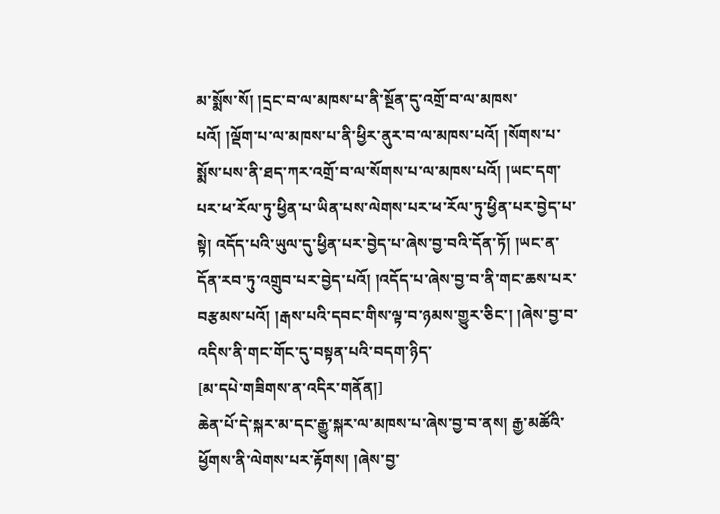མ་སྨོས་སོ། །དྲང་བ་ལ་མཁས་པ་ནི་སྔོན་དུ་འགྲོ་བ་ལ་མཁས་པའོ། །ལྡོག་པ་ལ་མཁས་པ་ནི་ཕྱིར་ནུར་བ་ལ་མཁས་པའོ། །སོགས་པ་སྨོས་པས་ནི་ཐད་ཀར་འགྲོ་བ་ལ་སོགས་པ་ལ་མཁས་པའོ། །ཡང་དག་པར་ཕ་རོལ་ཏུ་ཕྱིན་པ་ཡིན་པས་ལེགས་པར་ཕ་རོལ་ཏུ་ཕྱིན་པར་བྱེད་པ་སྟེ། འདོད་པའི་ཡུལ་དུ་ཕྱིན་པར་བྱེད་པ་ཞེས་བྱ་བའི་དོན་ཏོ། །ཡང་ན་དོན་རབ་ཏུ་འགྲུབ་པར་བྱེད་པའོ། །འདོད་པ་ཞེས་བྱ་བ་ནི་གང་ཆས་པར་བརྩམས་པའོ། །རྒས་པའི་དབང་གིས་ལྟ་བ་ཉམས་གྱུར་ཅིང་། །ཞེས་བྱ་བ་འདིས་ནི་གང་གོང་དུ་བསྟན་པའི་བདག་ཉིད་
[མ་དཔེ་གཟིགས་ན་འདིར་གནོན།]
ཆེན་པོ་དེ་སྐར་མ་དང་རྒྱུ་སྐར་ལ་མཁས་པ་ཞེས་བྱ་བ་ནས། རྒྱ་མཚོའི་ཕྱོགས་ནི་ལེགས་པར་རྟོགས། །ཞེས་བྱ་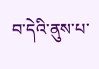བ་དེའི་ནུས་པ་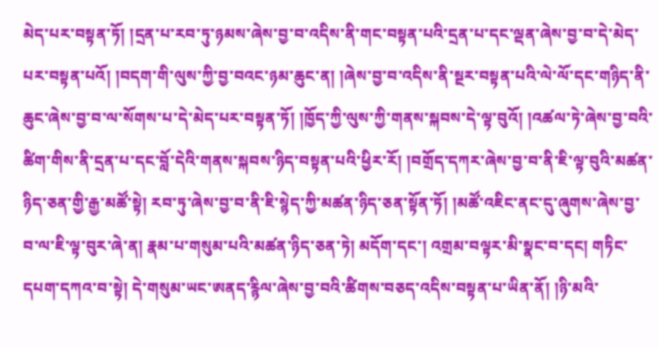མེད་པར་བསྟན་ཏོ། །དྲན་པ་རབ་ཏུ་ཉམས་ཞེས་བྱ་བ་འདིས་ནི་གང་བསྟན་པའི་དྲན་པ་དང་ལྡན་ཞེས་བྱ་བ་དེ་མེད་པར་བསྟན་པའོ། །བདག་གི་ལུས་ཀྱི་བྱ་བའང་ཉམ་ཆུང་ན། །ཞེས་བྱ་བ་འདིས་ནི་སྔར་བསྟན་པའི་ལེ་ལོ་དང་གཉིད་ནི་ཆུང་ཞེས་བྱ་བ་ལ་སོགས་པ་དེ་མེད་པར་བསྟན་ཏོ། །ཁྱོད་ཀྱི་ལུས་ཀྱི་གནས་སྐབས་དེ་ལྟ་བུའོ། །འཚལ་ཏེ་ཞེས་བྱ་བའི་ཚིག་གིས་ནི་དྲན་པ་དང་བློ་དེའི་གནས་སྐབས་ཉིད་བསྟན་པའི་ཕྱིར་རོ། །བགྲོད་དཀར་ཞེས་བྱ་བ་ནི་ཇི་ལྟ་བུའི་མཚན་ཉིད་ཅན་གྱི་རྒྱ་མཚོ་སྟེ། རབ་ཏུ་ཞེས་བྱ་བ་ནི་ཇི་སྙེད་ཀྱི་མཚན་ཉིད་ཅན་སྟོན་ཏོ། །མཚོ་འཇིང་ནང་དུ་ཞུགས་ཞེས་བྱ་བ་ལ་ཇི་ལྟ་བུར་ཞེ་ན། རྣམ་པ་གསུམ་པའི་མཚན་ཉིད་ཅན་ཏེ། མདོག་དང་། འགྲམ་བལྟར་མི་སྣང་བ་དང། གཏིང་དཔག་དཀའ་བ་སྟེ། དེ་གསུམ་ཡང་ཨནད་རྙིལ་ཞེས་བྱ་བའི་ཚིགས་བཅད་འདིས་བསྟན་པ་ཡིན་ནོ། །ཉི་མའི་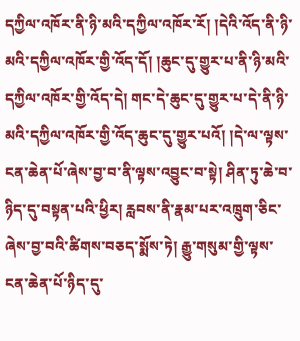དཀྱིལ་འཁོར་ནི་ཉི་མའི་དཀྱིལ་འཁོར་རོ། །དེའི་འོད་ནི་ཉི་མའི་དཀྱིལ་འཁོར་གྱི་འོད་དོ། །ཆུང་དུ་གྱུར་པ་ནི་ཉི་མའི་དཀྱིལ་འཁོར་གྱི་འོད་དེ། གང་དེ་ཆུང་དུ་གྱུར་པ་དེ་ནི་ཉི་མའི་དཀྱིལ་འཁོར་གྱི་འོད་ཆུང་དུ་གྱུར་པའོ། །དེ་ལ་ལྟས་ངན་ཆེན་པོ་ཞེས་བྱ་བ་ནི་ལྟས་འབྱུང་བ་སྟེ། ཤིན་ཏུ་ཆེ་བ་ཉིད་དུ་བསྟན་པའི་ཕྱིར། རླབས་ནི་རྣམ་པར་འཁྲུག་ཅིང་ཞེས་བྱ་བའི་ཚིགས་བཅད་སྨོས་ཏེ། རྒྱུ་གསུམ་གྱི་ལྟས་ངན་ཆེན་པོ་ཉིད་དུ་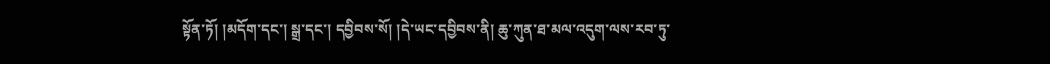སྟོན་ཏོ། །མདོག་དང་། སྒྲ་དང་། དབྱིབས་སོ། །དེ་ཡང་དབྱིབས་ནི། ཆུ་ཀུན་ཐ་མལ་འདུག་ལས་རབ་ཏུ་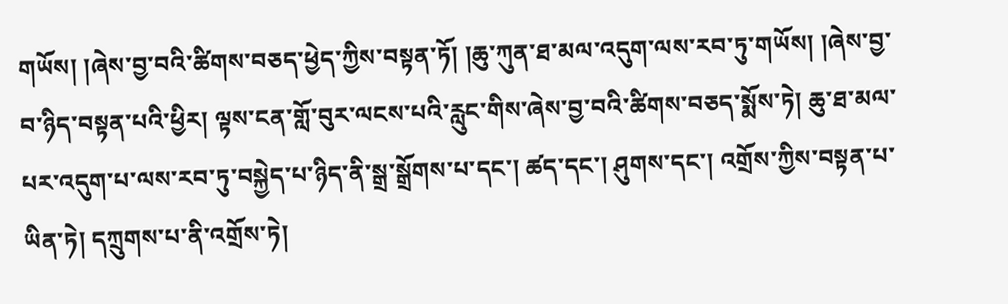གཡོས། །ཞེས་བྱ་བའི་ཚིགས་བཅད་ཕྱེད་ཀྱིས་བསྟན་ཏོ། །ཆུ་ཀུན་ཐ་མལ་འདུག་ལས་རབ་ཏུ་གཡོས། །ཞེས་བྱ་བ་ཉིད་བསྟན་པའི་ཕྱིར། ལྟས་ངན་གློ་བུར་ལངས་པའི་རླུང་གིས་ཞེས་བྱ་བའི་ཚིགས་བཅད་སྨོས་ཏེ། ཆུ་ཐ་མལ་པར་འདུག་པ་ལས་རབ་ཏུ་བསྐྱེད་པ་ཉིད་ནི་སྒྲ་སྒྲོགས་པ་དང་། ཚད་དང་། ཤུགས་དང་། འགྲོས་ཀྱིས་བསྟན་པ་ཡིན་ཏེ། དཀྲུགས་པ་ནི་འགྲོས་ཏེ།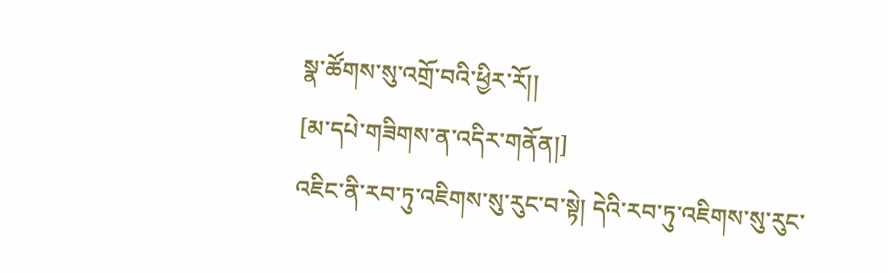སྣ་ཚོགས་སུ་འགྲོ་བའི་ཕྱིར་རོ།།
[མ་དཔེ་གཟིགས་ན་འདིར་གནོན།]
འཇིང་ནི་རབ་ཏུ་འཇིགས་སུ་རུང་བ་སྟེ། དེའི་རབ་ཏུ་འཇིགས་སུ་རུང་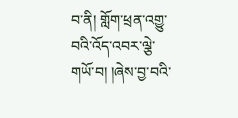བ་ནི། གློག་ཕྲན་འགྱུ་བའི་འོད་འབར་ལྕེ་གཡོ་བ། །ཞེས་བྱ་བའི་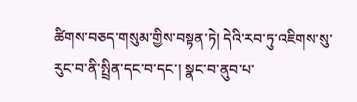ཚིགས་བཅད་གསུམ་གྱིས་བསྟན་ཏེ། དེའི་རབ་ཏུ་འཇིགས་སུ་རུང་བ་ནི་སྤྲིན་དང་བ་དང་། སྣང་བ་ནུབ་པ་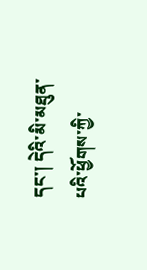དང་། དེའི་མི་མཐུན་པའི་ཕྱོགས་ཀྱི་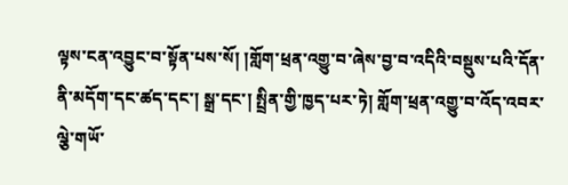ལྟས་ངན་འབྱུང་བ་སྟོན་པས་སོ། །གློག་ཕྲན་འགྱུ་བ་ཞེས་བྱ་བ་འདིའི་བསྡུས་པའི་དོན་ནི་མདོག་དང་ཚད་དང་། སྒྲ་དང་། སྤྲིན་གྱི་ཁྱད་པར་ཏེ། གློག་ཕྲན་འགྱུ་བ་འོད་འབར་ལྕེ་གཡོ་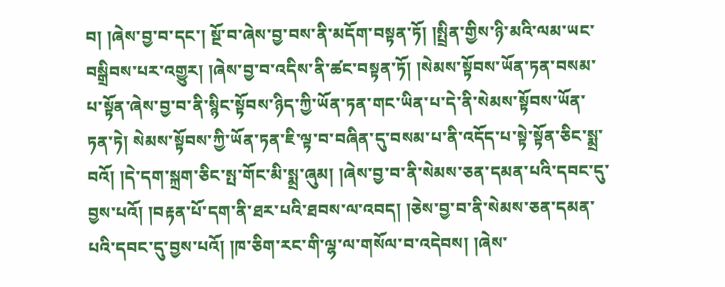བ། །ཞེས་བྱ་བ་དང་། སྔོ་བ་ཞེས་བྱ་བས་ནི་མདོག་བསྟན་ཏོ། །སྤྲིན་གྱིས་ཉི་མའི་ལམ་ཡང་བསྒྲིབས་པར་འགྱུར། །ཞེས་བྱ་བ་འདིས་ནི་ཚང་བསྟན་ཏོ། །སེམས་སྟོབས་ཡོན་ཏན་བསམ་པ་སྟོན་ཞེས་བྱ་བ་ནི་སྙིང་སྟོབས་ཉིད་ཀྱི་ཡོན་ཏན་གང་ཡིན་པ་དེ་ནི་སེམས་སྟོབས་ཡོན་ཏན་ཏེ། སེམས་སྟོབས་ཀྱི་ཡོན་ཏན་ཇི་ལྟ་བ་བཞིན་དུ་བསམ་པ་ནི་འདོད་པ་སྟེ་སྟོན་ཅིང་སྨྲ་བའོ། །དེ་དག་སྐྲག་ཅིང་སྤ་གོང་མི་སྨྲ་ཞུམ། །ཞེས་བྱ་བ་ནི་སེམས་ཅན་དམན་པའི་དབང་དུ་བྱས་པའོ། །བརྟན་པོ་དག་ནི་ཐར་པའི་ཐབས་ལ་འབད། །ཅེས་བྱ་བ་ནི་སེམས་ཅན་དམན་པའི་དབང་དུ་བྱས་པའོ། །ཁ་ཅིག་རང་གི་ལྷ་ལ་གསོལ་བ་འདེབས། །ཞེས་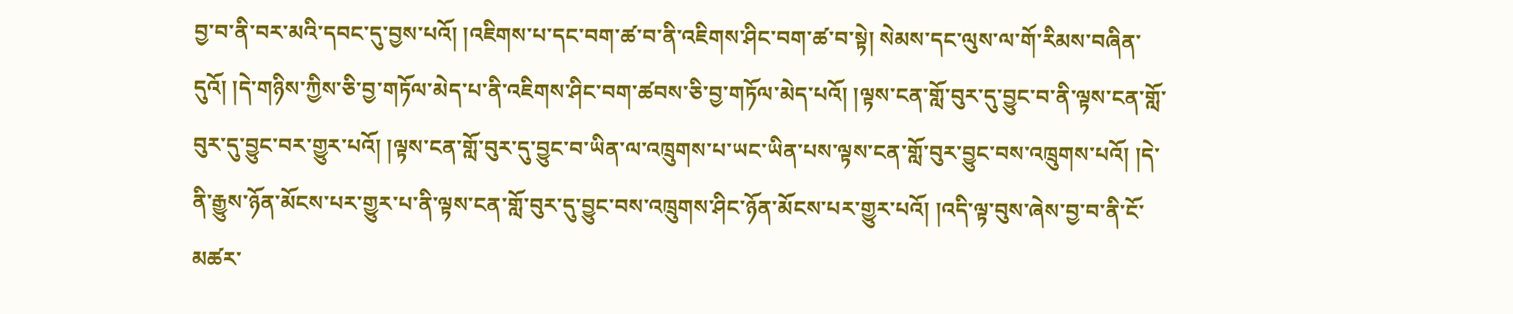བྱ་བ་ནི་བར་མའི་དབང་དུ་བྱས་པའོ། །འཇིགས་པ་དང་བག་ཚ་བ་ནི་འཇིགས་ཤིང་བག་ཚ་བ་སྟེ། སེམས་དང་ལུས་ལ་གོ་རིམས་བཞིན་དུའོ། །དེ་གཉིས་ཀྱིས་ཅི་བྱ་གཏོལ་མེད་པ་ནི་འཇིགས་ཤིང་བག་ཚབས་ཅི་བྱ་གཏོལ་མེད་པའོ། །ལྟས་ངན་གློ་བུར་དུ་བྱུང་བ་ནི་ལྟས་ངན་གློ་བུར་དུ་བྱུང་བར་གྱུར་པའོ། །ལྟས་ངན་གློ་བུར་དུ་བྱུང་བ་ཡིན་ལ་འཁྲུགས་པ་ཡང་ཡིན་པས་ལྟས་ངན་གློ་བུར་བྱུང་བས་འཁྲུགས་པའོ། །དེ་ནི་རྒྱུས་ཉོན་མོངས་པར་གྱུར་པ་ནི་ལྟས་ངན་གློ་བུར་དུ་བྱུང་བས་འཁྲུགས་ཤིང་ཉོན་མོངས་པར་གྱུར་པའོ། །འདི་ལྟ་བུས་ཞེས་བྱ་བ་ནི་ངོ་མཚར་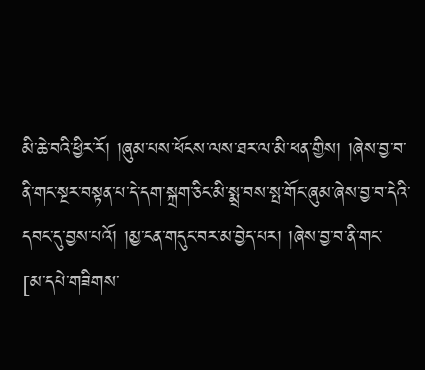མི་ཆེ་བའི་ཕྱིར་རོ། །ཞུམ་པས་ཕོངས་ལས་ཐར་ལ་མི་ཕན་གྱིས། །ཞེས་བྱ་བ་ནི་གང་སྔར་བསྟན་པ་དེ་དག་སྐྲག་ཅིང་མི་སྨྲ་བས་སྤ་གོང་ཞུམ་ཞེས་བྱ་བ་དེའི་དབང་དུ་བྱས་པའོ། །མྱ་ངན་གདུང་བར་མ་བྱེད་པར། །ཞེས་བྱ་བ་ནི་གང་
[མ་དཔེ་གཟིགས་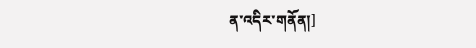ན་འདིར་གནོན།]